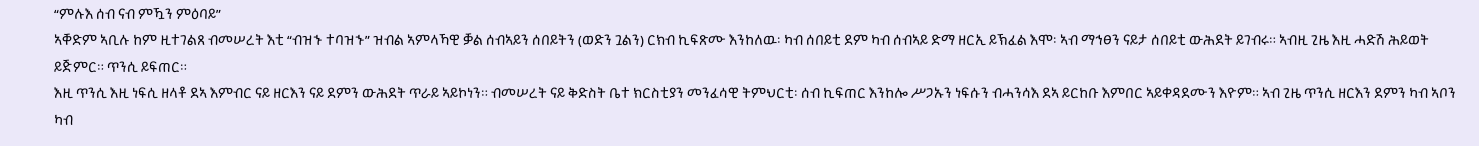“ምሉእ ሰብ ናብ ምዃን ምዕባይ”
ኣቐድም ኣቢሉ ከም ዚተገልጸ ብመሠረት እቲ “ብዝኁ ተባዝኁ” ዝብል ኣምላኻዊ ቓል ሰብኣይን ሰበይትን (ወድን ጓልን) ርክብ ኪፍጽሙ እንከለዉ፡ ካብ ሰበይቲ ደም ካብ ሰብኣይ ድማ ዘርኢ ይኽፈል እሞ፡ ኣብ ማኅፀን ናይታ ሰበይቲ ውሕደት ይገብሩ። ኣብዚ ጊዜ እዚ ሓድሽ ሕይወት ይጅምር። ጥንሲ ይፍጠር።
እዚ ጥንሲ እዚ ነፍሲ ዘላቶ ደኣ እምብር ናይ ዘርእን ናይ ደምን ውሕደት ጥራይ ኣይኮነን። ብመሠረት ናይ ቅድስት ቤተ ክርስቲያን መንፈሳዊ ትምህርቲ፡ ሰብ ኪፍጠር እንከሎ ሥጋኡን ነፍሱን ብሓንሳእ ደኣ ይርከቡ እምበር ኣይቀዳደሙን እዮም። ኣብ ጊዜ ጥንሲ ዘርእን ደምን ካብ ኣቦን ካብ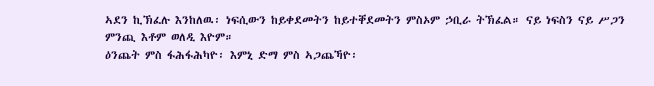ኣደን ኪኽፈሉ እንከለዉ፡ ነፍሲውን ከይቀደመትን ከይተቐደመትን ምስኦም ኃቢራ ትኽፈል። ናይ ነፍስን ናይ ሥጋን ምንጪ እቶም ወለዲ እዮም።
ዕንጨት ምስ ፋሕፋሕካዮ፡ እምኒ ድማ ምስ ኣጋጨኻዮ፡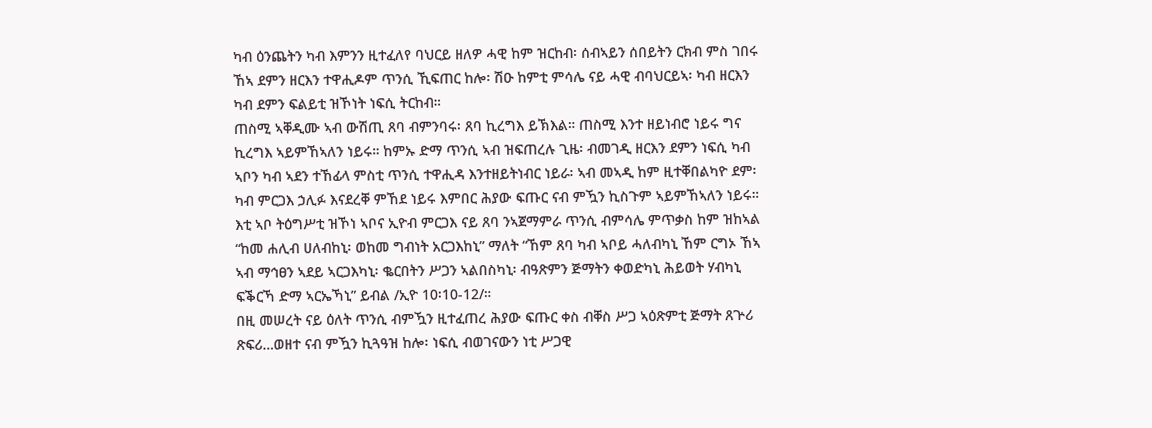ካብ ዕንጨትን ካብ እምንን ዚተፈለየ ባህርይ ዘለዎ ሓዊ ከም ዝርከብ፡ ሰብኣይን ሰበይትን ርክብ ምስ ገበሩ ኸኣ ደምን ዘርእን ተዋሒዶም ጥንሲ ኺፍጠር ከሎ፡ ሽዑ ከምቲ ምሳሌ ናይ ሓዊ ብባህርይኣ፡ ካብ ዘርእን ካብ ደምን ፍልይቲ ዝኾነት ነፍሲ ትርከብ።
ጠስሚ ኣቐዲሙ ኣብ ውሽጢ ጸባ ብምንባሩ፡ ጸባ ኪረግእ ይኽእል። ጠስሚ እንተ ዘይነብሮ ነይሩ ግና ኪረግእ ኣይምኸኣለን ነይሩ። ከምኡ ድማ ጥንሲ ኣብ ዝፍጠረሉ ጊዜ፡ ብመገዲ ዘርእን ደምን ነፍሲ ካብ ኣቦን ካብ ኣደን ተኸፊላ ምስቲ ጥንሲ ተዋሒዳ እንተዘይትነብር ነይራ፡ ኣብ መኣዲ ከም ዚተቐበልካዮ ደም፡ ካብ ምርጋእ ኃሊፉ እናደረቐ ምኸደ ነይሩ እምበር ሕያው ፍጡር ናብ ምዃን ኪስጉም ኣይምኸኣለን ነይሩ።
እቲ ኣቦ ትዕግሥቲ ዝኾነ ኣቦና ኢዮብ ምርጋእ ናይ ጸባ ንኣጀማምራ ጥንሲ ብምሳሌ ምጥቃስ ከም ዝከኣል “ከመ ሐሊብ ሀለብከኒ፡ ወከመ ግብነት አርጋእከኒ” ማለት “ኸም ጸባ ካብ ኣቦይ ሓለብካኒ ኸም ርግኦ ኸኣ ኣብ ማኅፀን ኣደይ ኣርጋእካኒ፡ ቈርበትን ሥጋን ኣልበስካኒ፡ ብዓጽምን ጅማትን ቀወድካኒ ሕይወት ሃብካኒ ፍቕርኻ ድማ ኣርኤኻኒ” ይብል /ኢዮ 10፡10-12/።
በዚ መሠረት ናይ ዕለት ጥንሲ ብምዃን ዚተፈጠረ ሕያው ፍጡር ቀስ ብቐስ ሥጋ ኣዕጽምቲ ጅማት ጸጕሪ ጽፍሪ…ወዘተ ናብ ምዃን ኪጓዓዝ ከሎ፡ ነፍሲ ብወገናውን ነቲ ሥጋዊ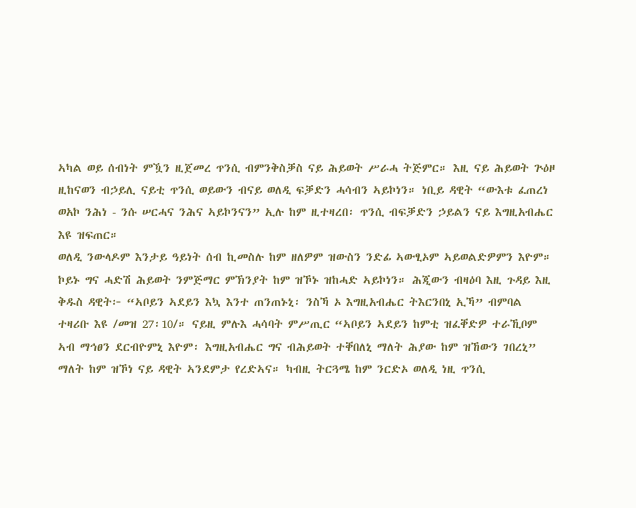ኣካል ወይ ሰብነት ምዃን ዚጀመረ ጥንሲ ብምንቅስቓስ ናይ ሕይወት ሥራሓ ትጅምር። እዚ ናይ ሕይወት ጕዕዞ ዚከናወን ብኃይሊ ናይቲ ጥንሲ ወይውን ብናይ ወለዲ ፍቓድን ሓሳብን ኣይኮነን። ነቢይ ዳዊት “ውእቱ ፈጠረነ ወአኮ ንሕነ - ንሱ ሠርሓና ንሕና ኣይኮንናን” ኢሉ ከም ዚተዛረበ፡ ጥንሲ ብፍቓድን ኃይልን ናይ እግዚአብሔር እዩ ዝፍጠር።
ወለዲ ንውላዶም እንታይ ዓይነት ሰብ ኪመስሉ ከም ዘለዎም ዝውስን ንድፊ ኣውፂኦም ኣይወልድዎምን እዮም። ኮይኑ ግና ሓድሽ ሕይወት ንምጅማር ምኽንያት ከም ዝኾኑ ዝከሓድ ኣይኮነን። ሕጂውን ብዛዕባ እዚ ጉዳይ እዚ ቅዱስ ዳዊት፦ “ኣቦይን ኣደይን እኳ እንተ ጠንጠኑኒ፡ ንስኻ ኦ እግዚአብሔር ትእርንበኒ ኢኻ” ብምባል ተዛሪቡ እዩ /መዝ 27፡10/። ናይዚ ምሉእ ሓሳባት ምሥጢር “ኣቦይን ኣደይን ከምቲ ዝፈቐድዎ ተራኺቦም ኣብ ማኅፀን ደርብዮምኒ እዮም፡ እግዚአብሔር ግና ብሕይወት ተቐበለኒ ማለት ሕያው ከም ዝኸውን ገበረኒ” ማለት ከም ዝኾነ ናይ ዳዊት ኣንደምታ የረድኣና። ካብዚ ትርጓሜ ከም ንርድኦ ወለዲ ነዚ ጥንሲ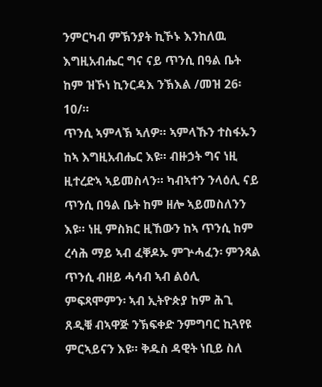ንምርካብ ምኽንያት ኪኾኑ እንከለዉ እግዚአብሔር ግና ናይ ጥንሲ በዓል ቤት ከም ዝኾነ ኪንርዳእ ንኽእል /መዝ 26፡10/።
ጥንሲ ኣምላኽ ኣለዎ። ኣምላኹን ተስፋኡን ከኣ እግዚአብሔር እዩ። ብዙኃት ግና ነዚ ዚተረድኣ ኣይመስላን። ካብኣተን ንላዕሊ ናይ ጥንሲ በዓል ቤት ከም ዘሎ ኣይመስለንን እዩ። ነዚ ምስክር ዚኸውን ከኣ ጥንሲ ከም ረሳሕ ማይ ኣብ ፈቐዶኡ ምጕሓፈን፡ ምንጻል ጥንሲ ብዘይ ሓሳብ ኣብ ልዕሊ ምፍጻሞምን፡ ኣብ ኢትዮጵያ ከም ሕጊ ጸዲቑ ብኣዋጅ ንኽፍቀድ ንምግባር ኪጓየዩ ምርኣይናን እዩ። ቅዱስ ዳዊት ነቢይ ስለ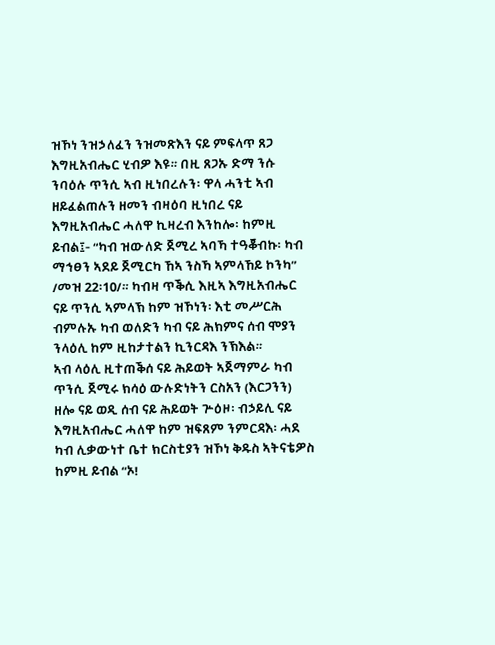ዝኾነ ንዝኃለፈን ንዝመጽእን ናይ ምፍላጥ ጸጋ እግዚአብሔር ሂብዎ እዩ። በዚ ጸጋኡ ድማ ንሱ ንባዕሉ ጥንሲ ኣብ ዚነበረሉን፡ ዋላ ሓንቲ ኣብ ዘይፈልጠሉን ዘመን ብዛዕባ ዚነበረ ናይ እግዚአብሔር ሓለዋ ኪዛረብ እንከሎ፡ ከምዚ ይብል፤- “ካብ ዝውለድ ጀሚረ ኣባኻ ተዓቖብኩ፡ ካብ ማኅፀን ኣደይ ጀሚርካ ኸኣ ንስኻ ኣምላኸይ ኮንካ” /መዝ 22፡10/። ካብዛ ጥቕሲ እዚኣ እግዚአብሔር ናይ ጥንሲ ኣምላኽ ከም ዝኾነን፡ እቲ መሥርሕ ብምሉኡ ካብ ወለድን ካብ ናይ ሕክምና ሰብ ሞያን ንላዕሊ ከም ዚከታተልን ኪንርዳእ ንኽእል።
ኣብ ላዕሊ ዚተጠቕሰ ናይ ሕይወት ኣጀማምራ ካብ ጥንሲ ጀሚሩ ክሳዕ ውሉድነትን ርስአን (እርጋንን) ዘሎ ናይ ወዲ ሰብ ናይ ሕይወት ጕዕዞ፡ ብኃይሊ ናይ እግዚአብሔር ሓለዋ ከም ዝፍጸም ንምርዳእ፡ ሓደ ካብ ሊቃውነተ ቤተ ክርስቲያን ዝኾነ ቅዱስ ኣትናቴዎስ ከምዚ ይብል “ኦ!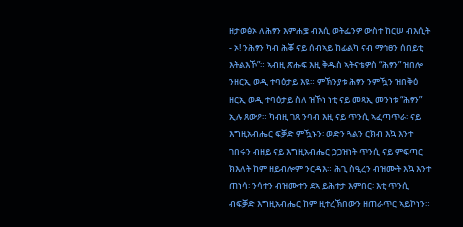ዘታወፅኦ ለሕፃን እምሐቌ ብእሲ ወትፌንዎ ውስተ ከርሠ ብእሲት - ኦ! ንሕፃን ካብ ሕቖ ናይ ሰብኣይ ከፊልካ ናብ ማኅፀን ሰበይቲ እትልእኾ”። ኣብዚ ጽሑፍ እዚ ቅዱስ ኣትናቴዎስ “ሕፃን” ዝበሎ ንዘርኢ ወዲ ተባዕታይ እዩ። ምኽንያቱ ሕፃን ንምዃን ዝበቅዕ ዘርኢ ወዲ ተባዕታይ ስለ ዝኾነ ነቲ ናይ መጻኢ መንነቱ “ሕፃን” ኢሉ ጸውዖ። ካብዚ ገጸ ንባብ እዚ ናይ ጥንሲ ኣፈጣጥራ፡ ናይ እግዚአብሔር ፍቓድ ምዃኑን፡ ወድን ጓልን ርክብ እኳ እንተ ገበሩን ብዘይ ናይ እግዚአብሔር ኃጋዝነት ጥንሲ ናይ ምፍጣር ክእለት ከም ዘይብሎም ንርዳእ። ሕጊ ስዒረን ብዝሙት እኳ እንተ ጠነሳ፡ ንሳተን ብዝሙተን ደኣ ይሕተታ እምበር፡ እቲ ጥንሲ ብፍቓድ እግዚአብሔር ከም ዚተረኽበውን ዘጠራጥር ኣይኮነን።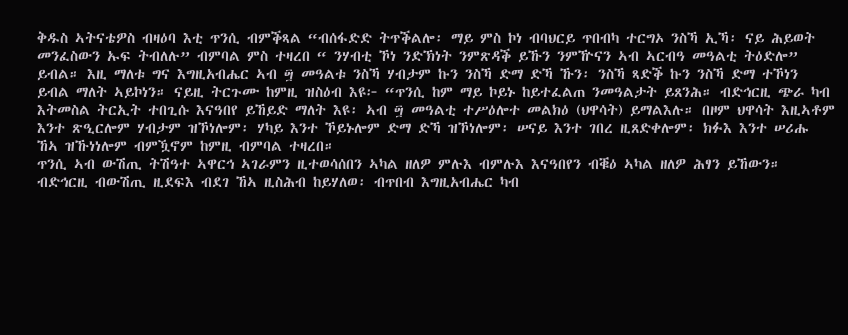ቅዱስ ኣትናቴዎስ ብዛዕባ እቲ ጥንሲ ብምቕጻል “ብሰፋድድ ትጥቕልሎ፡ ማይ ምስ ኮነ ብባህርይ ጥበብካ ተርግኦ ንስኻ ኢኻ፡ ናይ ሕይወት መንፈስውን ኡፍ ትብለሉ” ብምባል ምስ ተዛረበ “ ንሃብቲ ኾነ ንድኽነት ንምጽዳቕ ይኹን ንምዅናን ኣብ ኣርብዓ መዓልቲ ትዕድሎ” ይብል። እዚ ማለቱ ግና እግዚአብሔር ኣብ ፵ መዓልቱ ንስኻ ሃብታም ኩን ንስኻ ድማ ድኻ ኹን፡ ንስኻ ጻድቕ ኩን ንስኻ ድማ ተኾነን ይብል ማለት ኣይኮነን። ናይዚ ትርጉሙ ከምዚ ዝስዕብ እዩ፦ “ጥንሲ ከም ማይ ኮይኑ ከይተፈልጠ ንመዓልታት ይጸንሕ። ብድኅርዚ ጭራ ካብ እትመስል ትርኢት ተበጊሱ እናዓበየ ይኸይድ ማለት እዩ፡ ኣብ ፵ መዓልቲ ተሥዕሎተ መልክዕ (ህዋሳት) ይማልእሉ። በዞም ህዋሳት እዚኣቶም እንተ ጽዒርሎም ሃብታም ዝኾነሎም፡ ሃካይ እንተ ኾይኑሎም ድማ ድኻ ዝኾነሎም፡ ሠናይ እንተ ገበረ ዚጸድቀሎም፡ ክፉእ እንተ ሠሪሑ ኸኣ ዝኹነነሎም ብምዃኖም ከምዚ ብምባል ተዛረበ።
ጥንሲ ኣብ ውሽጢ ትሽዓተ ኣዋርኅ ኣገራምን ዚተወሳሰበን ኣካል ዘለዎ ምሉእ ብምሉእ እናዓበየን ብቑዕ ኣካል ዘለዎ ሕፃን ይኸውን። ብድኅርዚ ብውሽጢ ዚደፍእ ብደገ ኸኣ ዚስሕብ ከይሃለወ፡ ብጥበብ እግዚአብሔር ካብ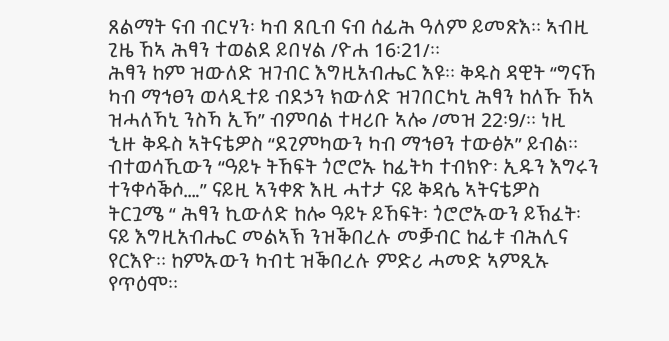ጸልማት ናብ ብርሃን፡ ካብ ጸቢብ ናብ ሰፊሕ ዓለም ይመጽእ። ኣብዚ ጊዜ ኸኣ ሕፃን ተወልደ ይበሃል /ዮሐ 16፡21/።
ሕፃን ከም ዝውለድ ዝገብር እግዚአብሔር እዩ። ቅዱስ ዳዊት “ግናኸ ካብ ማኅፀን ወላዲተይ ብደኃን ክውለድ ዝገበርካኒ ሕፃን ከለኹ ኸኣ ዝሓለኻኒ ንስኻ ኢኻ” ብምባል ተዛሪቡ ኣሎ /መዝ 22፡9/። ነዚ ኂዙ ቅዱስ ኣትናቴዎስ “ደጊምካውን ካብ ማኅፀን ተውፅኦ” ይብል። ብተወሳኺውን “ዓይኑ ትኸፍት ጎሮሮኡ ከፊትካ ተብክዮ፡ ኢዱን እግሩን ተንቀሳቕሶ….” ናይዚ ኣንቀጽ እዚ ሓተታ ናይ ቅዳሴ ኣትናቴዎስ ትርጓሜ “ ሕፃን ኪውለድ ከሎ ዓይኑ ይኸፍት፡ ጎሮሮኡውን ይኽፈት፡ ናይ እግዚአብሔር መልኣኽ ንዝቕበረሉ መቓብር ከፊቱ ብሕሊና የርእዮ። ከምኡውን ካብቲ ዝቕበረሉ ምድሪ ሓመድ ኣምጺኡ የጥዕሞ።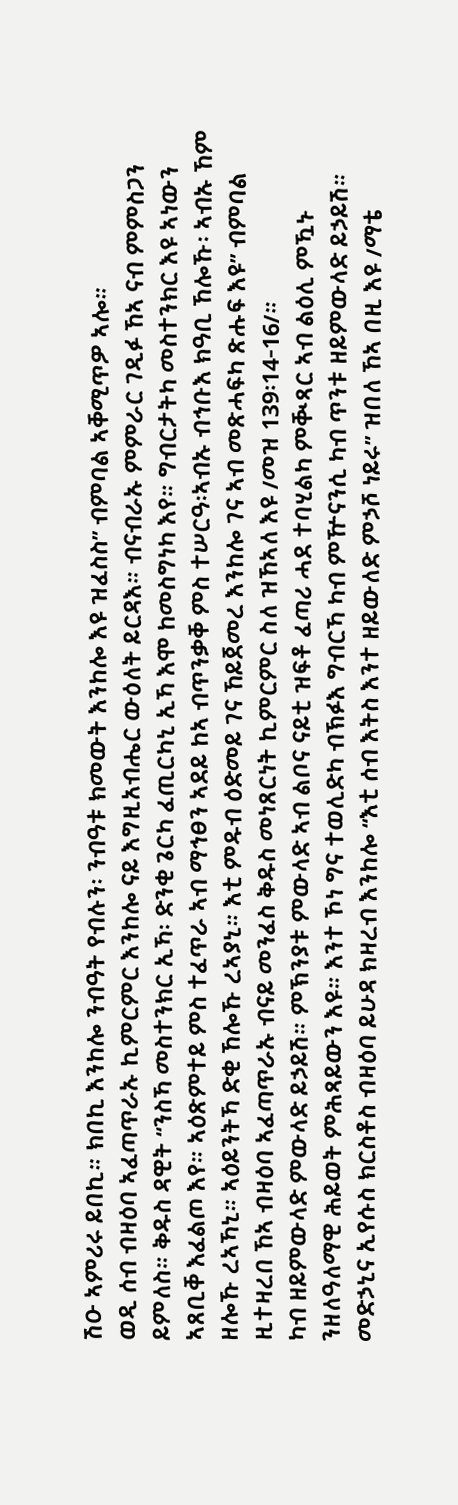ሽዑ ኣምሪሩ ይበኪ። ክበኪ እንከሎ ንብዓት የብሉን፡ ንብዓቱ ክመውት እንከሎ እዩ ዝፈስስ” ብምባል ኣቐሚጥዎ ኣሎ።
ወዲ ሰብ ብዛዕባ ኣፈጣጥራኡ ኪምርምር እንከሎ ናይ እግዚአብሔር ውዕለት ይርዳእ። ብናብራኡ ምምራር ገዲፉ ኸኣ ናብ ምምስጋን ይምለስ። ቅዱስ ዳዊት “ንስኻ መስተንክር ኢኻ፡ ድንቂ ጌርካ ፈጢርካኒ ኢኻ እሞ ከመስግነካ እየ። ግብርታትካ መስተንክር እዩ ኣነውን ኣጸቢቐ እፈልጦ እየ። ኣዕጽምተይ ምስ ተፈጥራ ኣብ ማኅፀን ኣደይ ከኣ ብጥንቃቐ ምስ ተሠርዓ፡ኣብኡ ብኅቡእ ክዓቢ ኸሎኹ፡ ኣብኡ ኸም ዘሎኹ ረኣኻኒ። ኣዕይንትኻ ድቂ ኸሎኹ ረኣያኒ። እቲ ምዱብ ዕድመይ ገና ኸይጀመረ እንከሎ ገና ኣብ መጽሓፍካ ጽሑፍ እዩ” ብምባል ዚተዛረበ ኸኣ ብዛዕባ ኣፈጣጥራኡ ብናይ መንፈስ ቅዱስ መነጸርነት ኪምርምር ስለ ዝኸኣለ እዩ /መዝ 139፡14-16/።
ካብ ዘይምውላድ ምውላድ ይኃይሽ። ምኽንያቱ ምውላድ ኣብ ልቦና ናይቲ ዝፍቶ ፈጣሪ ሓደ ተባሂልካ ምቚጻር ኣብ ልዕሊ ምዃኑ ንዘለዓለማዊ ሕይወት ምሕጻይውን እዩ። እንተ ኾነ ግና ተወሊድካ ብኽፉእ ግብርኻ ካብ ምዅናንሲ ካብ ጥንቱ ዘይምውላድ ይኃይሽ። መድኃኒና ኢየሱስ ክርስቶስ ብዛዕባ ይሁዳ ክዛረብ እንከሎ “እቲ ሰብ እትስ እንተ ዘይውለድ ምኃሾ ነይሩ” ዝበለ ኸኣ በዚ እዩ /ማቴ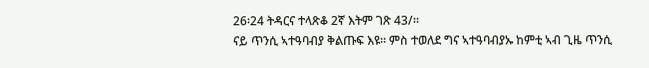26፡24 ትዳርና ተላጽቆ 2ኛ እትም ገጽ 43/።
ናይ ጥንሲ ኣተዓባብያ ቅልጡፍ እዩ። ምስ ተወለደ ግና ኣተዓባብያኡ ከምቲ ኣብ ጊዜ ጥንሲ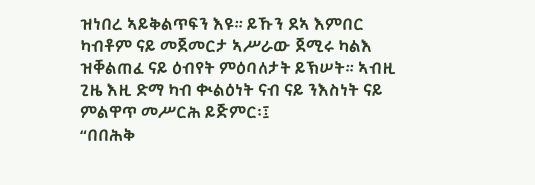ዝነበረ ኣይቅልጥፍን እዩ። ይኹን ደኣ እምበር ካብቶም ናይ መጀመርታ ኣሥራው ጀሚሩ ካልእ ዝቐልጠፈ ናይ ዕብየት ምዕባለታት ይኽሠት። ኣብዚ ጊዜ እዚ ድማ ካብ ቊልዕነት ናብ ናይ ንእስነት ናይ ምልዋጥ መሥርሕ ይጅምር፡፤
“በበሕቅ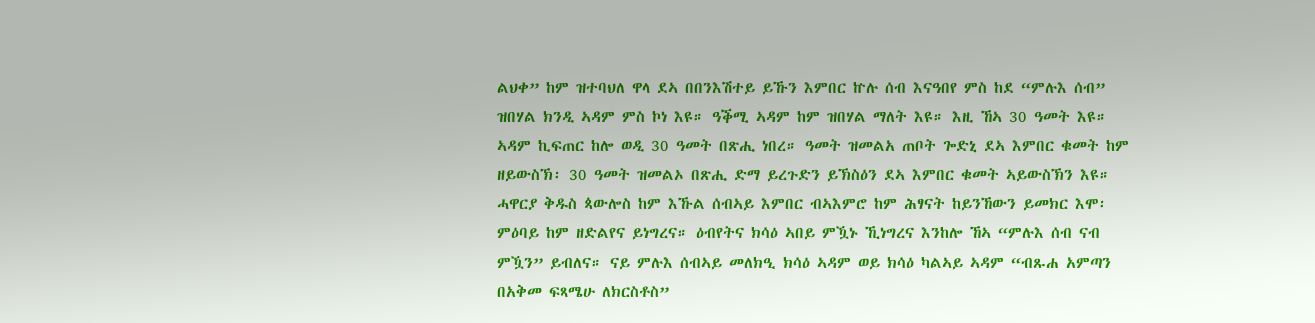ልህቀ” ከም ዝተባህለ ዋላ ደኣ በበንእሽተይ ይኹን እምበር ኵሉ ሰብ እናዓበየ ምስ ከደ “ምሉእ ሰብ” ዝበሃል ክንዲ ኣዳም ምስ ኮነ እዩ። ዓቕሚ ኣዳም ከም ዝበሃል ማለት እዩ። እዚ ኸኣ 30 ዓመት እዩ። ኣዳም ኪፍጠር ከሎ ወዲ 30 ዓመት በጽሒ ነበረ። ዓመት ዝመልአ ጠቦት ጐድኒ ደኣ እምበር ቁመት ከም ዘይውስኽ፡ 30 ዓመት ዝመልኦ በጽሒ ድማ ይረጉድን ይኽስዕን ደኣ እምበር ቁመት ኣይውስኽን እዩ።
ሓዋርያ ቅዱስ ጳውሎስ ከም እኹል ሰብኣይ እምበር ብኣእምሮ ከም ሕፃናት ከይንኸውን ይመክር እሞ፡ ምዕባይ ከም ዘድልየና ይነግረና። ዕብየትና ክሳዕ ኣበይ ምዃኑ ኺነግረና እንከሎ ኸኣ “ምሉእ ሰብ ናብ ምዃን” ይብለና። ናይ ምሉእ ሰብኣይ መለክዒ ክሳዕ ኣዳም ወይ ክሳዕ ካልኣይ ኣዳም “ብጹሐ አምጣን በአቅመ ፍጻሜሁ ለክርስቶስ”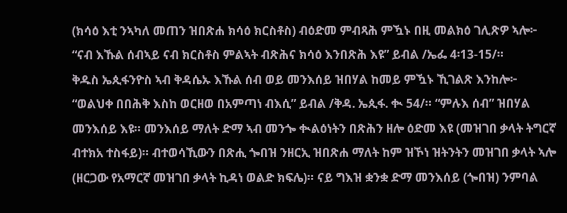(ክሳዕ እቲ ንኣካለ መጠን ዝበጽሐ ክሳዕ ክርስቶስ) ብዕድመ ምብጻሕ ምዃኑ በዚ መልክዕ ገሊጽዎ ኣሎ፦ “ናብ እኹል ሰብኣይ ናብ ክርስቶስ ምልኣት ብጽሕና ክሳዕ እንበጽሕ እዩ” ይብል /ኤፌ 4፡13-15/።
ቅዱስ ኤጲፋንዮስ ኣብ ቅዳሴኡ እኹል ሰብ ወይ መንእሰይ ዝበሃል ከመይ ምዃኑ ኺገልጽ እንከሎ፦ “ወልህቀ በበሕቅ እስከ ወርዘወ በአምጣነ ብእሲ” ይብል /ቅዳ. ኤጲፋ. ቊ 54/። “ምሉእ ሰብ” ዝበሃል መንእሰይ እዩ። መንእሰይ ማለት ድማ ኣብ መንጐ ቊልዕነትን በጽሕን ዘሎ ዕድመ እዩ (መዝገበ ቃላት ትግርኛ ብተክአ ተስፋይ)። ብተወሳኺውን በጽሒ ጐበዝ ንዘርኢ ዝበጽሐ ማለት ከም ዝኾነ ዝትንትን መዝገበ ቃላት ኣሎ (ዘርጋው የአማርኛ መዝገበ ቃላት ኪዳነ ወልድ ክፍሌ)። ናይ ግእዝ ቋንቋ ድማ መንእሰይ (ጐበዝ) ንምባል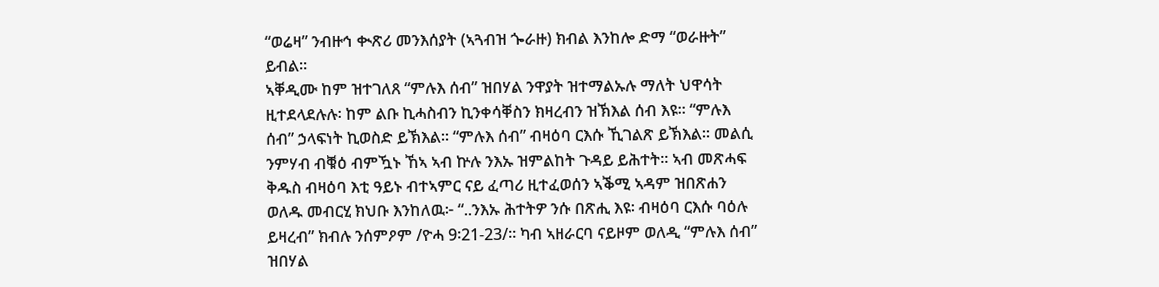“ወሬዛ” ንብዙኅ ቊጽሪ መንእሰያት (ኣጓብዝ ጐራዙ) ክብል እንከሎ ድማ “ወራዙት” ይብል።
ኣቐዲሙ ከም ዝተገለጸ “ምሉእ ሰብ” ዝበሃል ንዋያት ዝተማልኡሉ ማለት ህዋሳት ዚተደላደሉሉ፡ ከም ልቡ ኪሓስብን ኪንቀሳቐስን ክዛረብን ዝኽእል ሰብ እዩ። “ምሉእ ሰብ” ኃላፍነት ኪወስድ ይኽእል። “ምሉእ ሰብ” ብዛዕባ ርእሱ ኺገልጽ ይኽእል። መልሲ ንምሃብ ብቑዕ ብምዃኑ ኸኣ ኣብ ኵሉ ንእኡ ዝምልከት ጉዳይ ይሕተት። ኣብ መጽሓፍ ቅዱስ ብዛዕባ እቲ ዓይኑ ብተኣምር ናይ ፈጣሪ ዚተፈወሰን ኣቕሚ ኣዳም ዝበጽሐን ወለዱ መብርሂ ክህቡ እንከለዉ፦ “..ንእኡ ሕተትዎ ንሱ በጽሒ እዩ፡ ብዛዕባ ርእሱ ባዕሉ ይዛረብ” ክብሉ ንሰምዖም /ዮሓ 9፡21-23/። ካብ ኣዘራርባ ናይዞም ወለዲ “ምሉእ ሰብ” ዝበሃል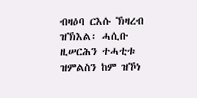ብዛዕባ ርእሱ ኽዛረብ ዝኽእል፡ ሓሲቡ ዚሠርሕን ተሓቲቱ ዝምልስን ከም ዝኾነ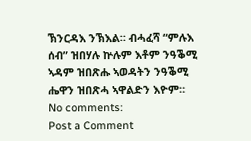ኽንርዳእ ንኽእል። ብሓፈሻ “ምሉእ ሰብ” ዝበሃሉ ኵሉም እቶም ንዓቕሚ ኣዳም ዝበጽሑ ኣወዳትን ንዓቕሚ ሔዋን ዝበጽሓ ኣዋልድን እዮም።
No comments:
Post a Comment